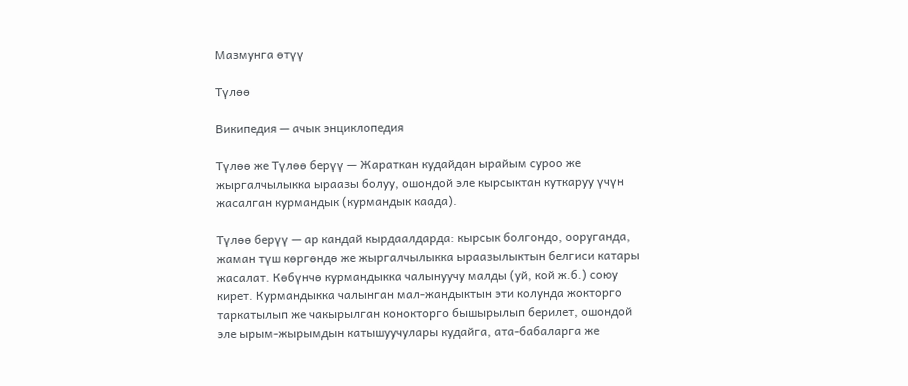Мазмунга өтүү

Түлөө

Википедия — ачык энциклопедия

Түлөө же Түлөө берүү — Жараткан кудайдан ырайым суроо же жыргалчылыкка ыраазы болуу, ошондой эле кырсыктан куткаруу үчүн жасалган курмандык (курмандык каада).

Түлөө берүү — ар кандай кырдаалдарда: кырсык болгондо, ооруганда, жаман түш көргөндө же жыргалчылыкка ыраазылыктын белгиси катары жасалат. Көбүнчө курмандыкка чалынуучу малды (уй, кой ж.б.) союу кирет. Курмандыкка чалынган мал-жандыктын эти колунда жокторго таркатылып же чакырылган конокторго бышырылып берилет, ошондой эле ырым-жырымдын катышуучулары кудайга, ата-бабаларга же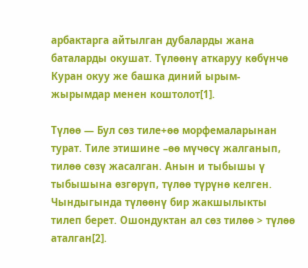арбактарга айтылган дубаларды жана баталарды окушат. Түлөөнү аткаруу көбүнчө Куран окуу же башка диний ырым-жырымдар менен коштолот[1].

Түлөө — Бул сөз тиле+өө морфемаларынан турат. Тиле этишине –өө мүчөсү жалганып, тилөө сөзү жасалган. Анын и тыбышы ү тыбышына өзгөрүп, түлөө түрүнө келген. Чындыгында түлөөнү бир жакшылыкты тилеп берет. Ошондуктан ал сөз тилөө > түлөө аталган[2].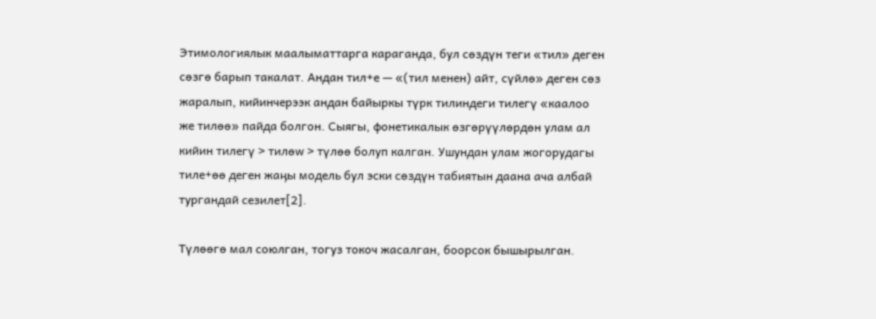Этимологиялык маалыматтарга караганда, бул сөздүн теги «тил» деген сөзгө барып такалат. Андан тил+е — «(тил менен) айт, сүйлө» деген сөз жаралып, кийинчерээк андан байыркы түрк тилиндеги тилегү «каалоо же тилөө» пайда болгон. Сыягы, фонетикалык өзгөрүүлөрдөн улам ал кийин тилегү > тилөw > түлөө болуп калган. Ушундан улам жогорудагы тиле+өө деген жаӊы модель бул эски сөздүн табиятын даана ача албай тургандай сезилет[2].

Түлөөгө мал союлган, тогуз токоч жасалган, боорсок бышырылган.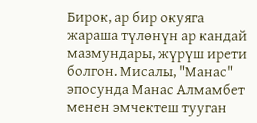Бирок, ар бир окуяга жараша түлөнүн ар кандай мазмундары, жүрүш ирети болгон. Мисалы, "Манас" эпосунда Манас Алмамбет менен эмчектеш тууган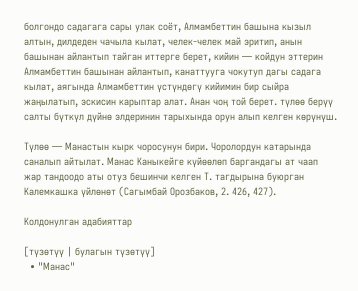болгондо садагага сары улак соёт, Алмамбеттин башына кызыл алтын, дилдеден чачыла кылат, челек-челек май эритип, анын башынан айлантып тайган иттерге берет, кийин — койдун эттерин Алмамбеттин башынан айлантып, канаттууга чокутуп дагы садага кылат, аягында Алмамбеттин үстүндөгү кийимин бир сыйра жаңылатып, эскисин карыптар алат. Анан чоң той берет. түлөө берүү салты бүткүл дүйнө элдеринин тарыхында орун алып келген көрүнүш.

Түлөө — Манастын кырк чоросунун бири. Чоролордун катарында саналып айтылат. Манас Каныкейге күйөөлөп баргандагы ат чаап жар тандоодо аты отуз бешинчи келген Т. тагдырына буюрган Калемкашка үйлөнөт (Сагымбай Орозбаков, 2. 426, 427).

Колдонулган адабияттар

[түзөтүү | булагын түзөтүү]
  • "Манас"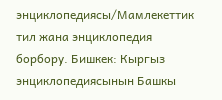энциклопедиясы/Мамлекеттик тил жана энциклопедия борбору. Бишкек: Кыргыз энциклопедиясынын Башкы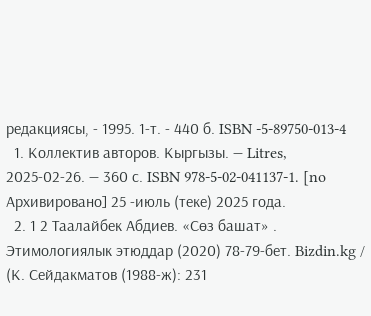редакциясы, - 1995. 1-т. - 440 б. ISBN -5-89750-013-4
  1. Коллектив авторов. Кыргызы. — Litres, 2025-02-26. — 360 с. ISBN 978-5-02-041137-1. [no Архивировано] 25 -июль (теке) 2025 года.
  2. 1 2 Таалайбек Абдиев. «Сөз башат» . Этимологиялык этюддар (2020) 78-79-бет. Bizdin.kg / (К. Сейдакматов (1988-ж): 231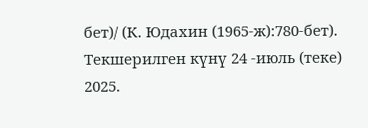бет)/ (К. Юдахин (1965-ж):780-бет). Текшерилген күнү 24 -июль (теке) 2025.